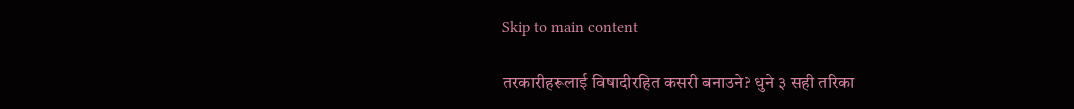Skip to main content

तरकारीहरूलाई विषादीरहित कसरी बनाउने? धुने ३ सही तरिका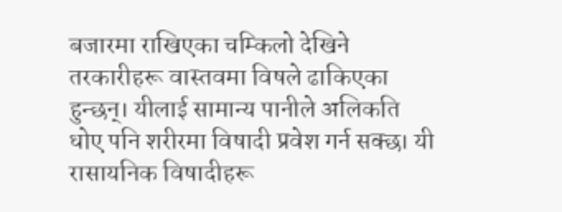बजारमा राखिएका चम्किलो देखिने तरकारीहरू वास्तवमा विषले ढाकिएका हुन्छन्। यीलाई सामान्य पानीले अलिकति धोए पनि शरीरमा विषादी प्रवेश गर्न सक्छ। यी रासायनिक विषादीहरू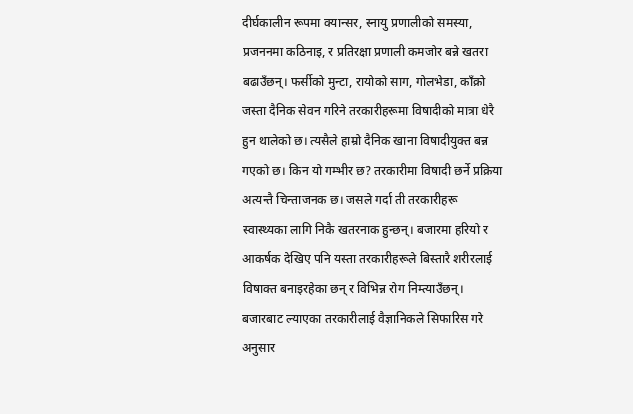दीर्घकालीन रूपमा क्यान्सर, स्नायु प्रणालीको समस्या, प्रजननमा कठिनाइ, र प्रतिरक्षा प्रणाली कमजोर बन्ने खतरा बढाउँछन्। फर्सीको मुन्टा, रायोको साग, गोलभेडा, काँक्रो जस्ता दैनिक सेवन गरिने तरकारीहरूमा विषादीको मात्रा धेरै हुन थालेको छ। त्यसैले हाम्रो दैनिक खाना विषादीयुक्त बन्न गएको छ। किन यो गम्भीर छ? तरकारीमा विषादी छर्ने प्रक्रिया अत्यन्तै चिन्ताजनक छ। जसले गर्दा ती तरकारीहरू स्वास्थ्यका लागि निकै खतरनाक हुन्छन्। बजारमा हरियो र आकर्षक देखिए पनि यस्ता तरकारीहरूले बिस्तारै शरीरलाई विषाक्त बनाइरहेका छन् र विभिन्न रोग निम्त्याउँछन्। बजारबाट ल्याएका तरकारीलाई वैज्ञानिकले सिफारिस गरे अनुसार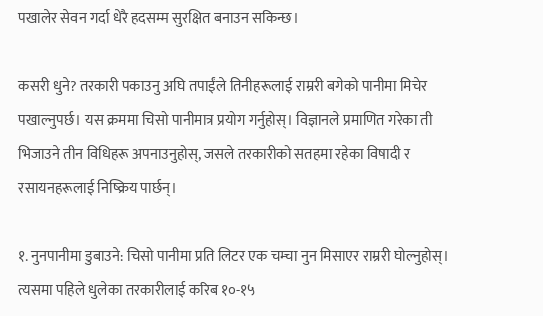पखालेर सेवन गर्दा धेरै हदसम्म सुरक्षित बनाउन सकिन्छ।

कसरी धुने? तरकारी पकाउनु अघि तपाईंले तिनीहरूलाई राम्ररी बगेको पानीमा मिचेर पखाल्नुपर्छ। यस क्रममा चिसो पानीमात्र प्रयोग गर्नुहोस्। विज्ञानले प्रमाणित गरेका ती भिजाउने तीन विधिहरू अपनाउनुहोस्, जसले तरकारीको सतहमा रहेका विषादी र रसायनहरूलाई निष्क्रिय पार्छन्।

१. नुनपानीमा डुबाउने: चिसो पानीमा प्रति लिटर एक चम्चा नुन मिसाएर राम्ररी घोल्नुहोस्। त्यसमा पहिले धुलेका तरकारीलाई करिब १०-१५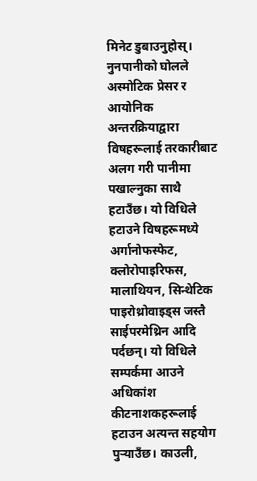मिनेट डुबाउनुहोस्। नुनपानीको घोलले अस्मोटिक प्रेसर र आयोनिक अन्तरक्रियाद्वारा विषहरूलाई तरकारीबाट अलग गरी पानीमा पखाल्नुका साथै हटाउँछ। यो विधिले हटाउने विषहरूमध्ये अर्गानोफस्फेट, क्लोरोपाइरिफस, मालाथियन, सिन्थेटिक पाइरोथ्रोवाइड्स जस्तै साईपरमेथ्रिन आदि पर्दछन्। यो विधिले सम्पर्कमा आउने अधिकांश कीटनाशकहरूलाई हटाउन अत्यन्त सहयोग पुर्‍याउँछ। काउली,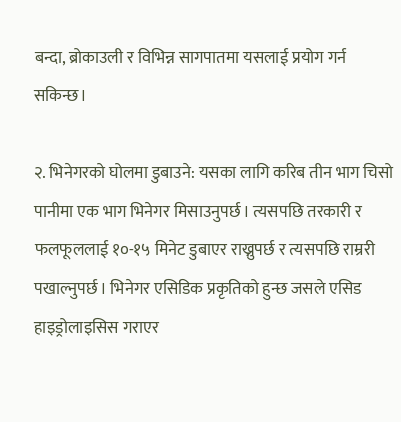बन्दा, ब्रोकाउली र विभिन्न सागपातमा यसलाई प्रयोग गर्न सकिन्छ।

२. भिनेगरको घोलमा डुबाउने: यसका लागि करिब तीन भाग चिसो पानीमा एक भाग भिनेगर मिसाउनुपर्छ। त्यसपछि तरकारी र फलफूललाई १०-१५ मिनेट डुबाएर राख्नुपर्छ र त्यसपछि राम्ररी पखाल्नुपर्छ। भिनेगर एसिडिक प्रकृतिको हुन्छ जसले एसिड हाइड्रोलाइसिस गराएर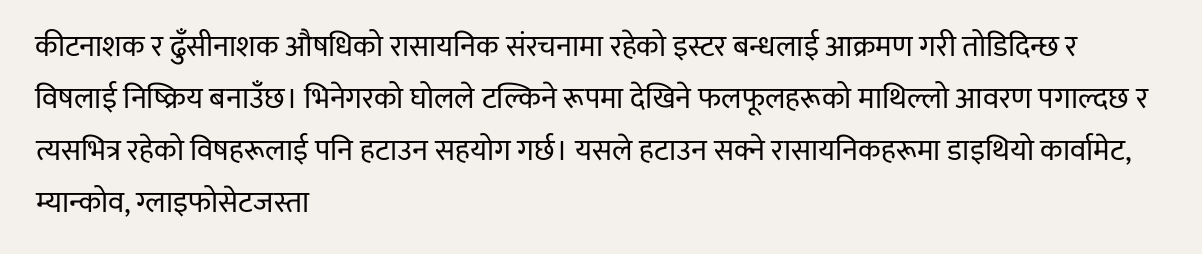कीटनाशक र ढुँसीनाशक औषधिको रासायनिक संरचनामा रहेको इस्टर बन्धलाई आक्रमण गरी तोडिदिन्छ र विषलाई निष्क्रिय बनाउँछ। भिनेगरको घोलले टल्किने रूपमा देखिने फलफूलहरूको माथिल्लो आवरण पगाल्दछ र त्यसभित्र रहेको विषहरूलाई पनि हटाउन सहयोग गर्छ। यसले हटाउन सक्ने रासायनिकहरूमा डाइथियो कार्वामेट, म्यान्कोव, ग्लाइफोसेटजस्ता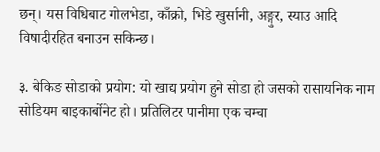छन्। यस विधिबाट गोलभेडा, काँक्रो, भिडे खुर्सानी, अङ्गुर, स्याउ आदि विषादीरहित बनाउन सकिन्छ।

३. बेकिङ सोडाको प्रयोग: यो खाद्य प्रयोग हुने सोडा हो जसको रासायनिक नाम सोडियम बाइकार्बोनेट हो। प्रतिलिटर पानीमा एक चम्चा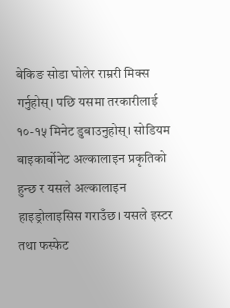बेकिङ सोडा घोलेर राम्ररी मिक्स गर्नुहोस्। पछि यसमा तरकारीलाई १०-१५ मिनेट डुबाउनुहोस्। सोडियम बाइकार्बोनेट अल्कालाइन प्रकृतिको हुन्छ र यसले अल्कालाइन हाइड्रोलाइसिस गराउँछ। यसले इस्टर तथा फस्फेट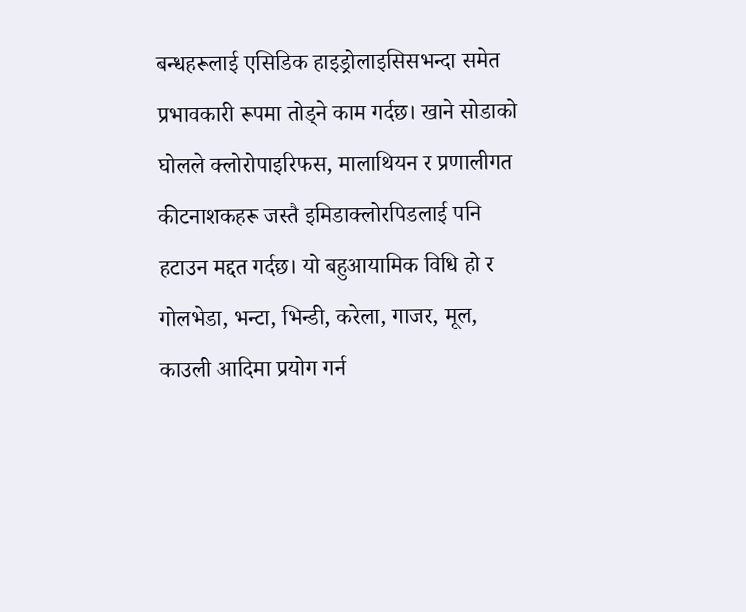बन्धहरूलाई एसिडिक हाइड्रोलाइसिसभन्दा समेत प्रभावकारी रूपमा तोड्ने काम गर्दछ। खाने सोडाको घोलले क्लोरोपाइरिफस, मालाथियन र प्रणालीगत कीटनाशकहरू जस्तै इमिडाक्लोरपिडलाई पनि हटाउन मद्दत गर्दछ। यो बहुआयामिक विधि हो र गोलभेडा, भन्टा, भिन्डी, करेला, गाजर, मूल, काउली आदिमा प्रयोग गर्न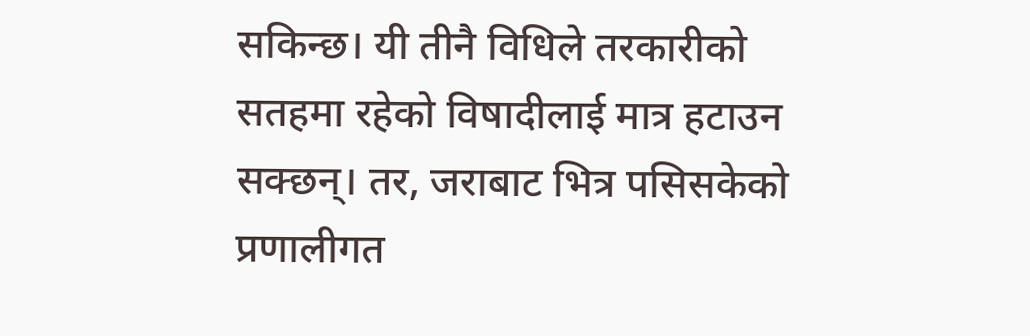सकिन्छ। यी तीनै विधिले तरकारीको सतहमा रहेको विषादीलाई मात्र हटाउन सक्छन्। तर, जराबाट भित्र पसिसकेको प्रणालीगत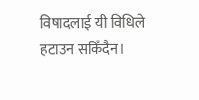विषादलाई यी विधिले हटाउन सकिँदैन।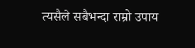त्यसैले सबैभन्दा राम्रो उपाय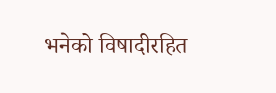भनेको विषादीरहित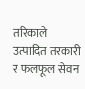तरिकाले उत्पादित तरकारी र फलफूल सेवन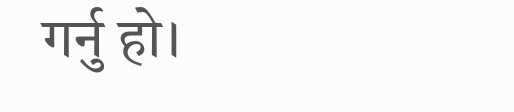गर्नु हो।